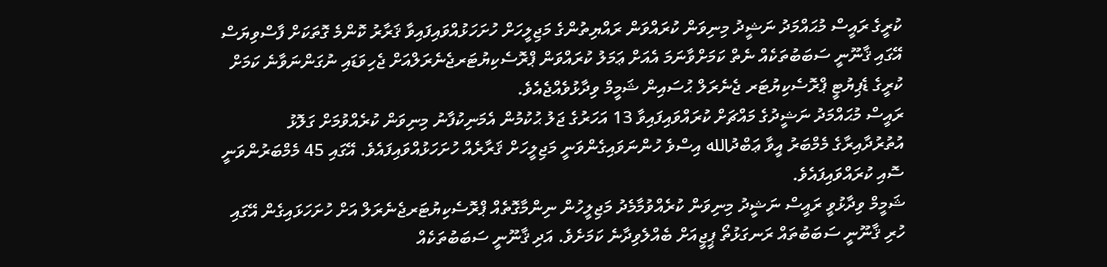ކުރީގެ ރައީސް މުޙައްމަދު ނަޝީދު މިނިވަން ކުރައްވަން ރައްޔިތުންގެ މަޖިލީހަށް ހުށަހަޅުއްވައިފައިވާ ޤަރާރު ކޮންމެ ގޮތަކަށް ފާސްވިޔަސް އޭގައި ޤާނޫނީ ސަބަބުތަކެއް ނެތް ކަމަށްވާނަމަ އެއަށް ޢަމަލު ކުރައްވަން ޕްރޮސެކިޔުޓަރޖެނެރަލްއަށް ޖެހިވަޑައި ނުގަންނަވާނެ ކަމަށް ކުރީގެ ޑެޕިޔުޓީ ޕްރޮސެކިޔުޓަރ ޖެނެރަލް ޙުސައިން ޝަމީމް ވިދާޅުވެއްޖެއެވެ.
ރައީސް މުޙައްމަދު ނަޝީދުގެ މައްޗަށް ކުރައްވައިފައިވާ 13 އަހަރުގެ ޖަލު ޙުކުމުން އެމަނިކުފާނު މިނިވަން ކުރެއްވުމަށް ގަލޮޅު އުތުރުދާއިރާގެ މެމްބަރު އީވާ ޢަބްދުالله އިސްވެ ހުންނަވައިގެންވަނީ މަޖިލީހަށް ޤަރާރެއް ހުށަހަޅުއްވައިފައެވެ. އޭގައި 45 މެމްބަރުންވަނީ ސޮއި ކުރައްވައިފައެވެ.
ޝަމީމް ވިދާޅުވީ ރައީސް ނަޝީދު މިނިވަން ކުރެއްވުމާމެދު މަޖިލީހުން ނިންމާގޮތެއް ޕްރޮސެކިޔުޓަރޖެނެރަލް އަށް ހުށަހަޅައިގެން އޭގައި ހުރި ޤާނޫނީ ސަބަބުތައް ރަނގަޅުތޯ ޕީޖީއަށް ބެއްލެވިދާނެ ކަމަށެވެ. އަދި ޤާނޫނީ ސަބަބުތަކެއް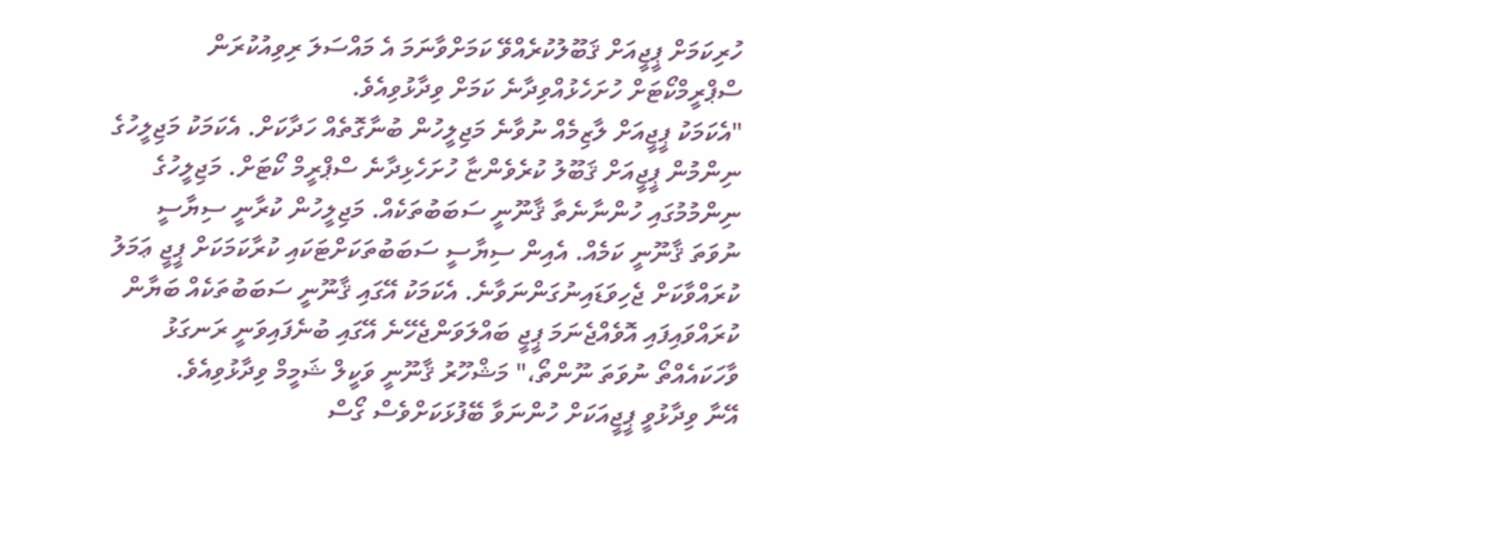ހުރިކަމަށް ޕީޖީއަށް ޤަބޫލުކުރެއްވޭ ކަމަށްވާނަމަ އެ މައްސަލަ ރިވިއުކުރަން ސްޕްރީމްކޯޓަށް ހުށަހެޅުއްވިދާނެ ކަމަށް ވިދާޅުވިއެވެ.
"އެކަމަކު ޕީޖީއަށް ލާޒިމެއް ނުވާނެ މަޖިލީހުން ބުނާގޮތެއް ހަދާކަށް. އެކަމަކު މަޖިލީހުގެ ނިންމުން ޕީޖީއަށް ޤަބޫލު ކުރެވެންޏާ ހުށަހެޅިދާނެ ސްޕްރީމް ކޯޓަށް. މަޖިލީހުގެ ނިންމުމުގައި ހުންނާނެތާ ޤާނޫނީ ސަބަބުތަކެއް. މަޖިލީހުން ކުރާނީ ސިޔާސީ ނުވަތަ ޤާނޫނީ ކަމެއް. އެއިން ސިޔާސީ ސަބަބުތަކަށްޓަކައި ކުރާކަމަކަށް ޕީޖީ ޢަމަލު ކުރައްވާކަށް ޖެހިވަޑައިނުގަންނަވާނެ. އެކަމަކު އޭގައި ޤާނޫނީ ސަބަބުތަކެއް ބަޔާން ކުރައްވައިފައި އޮވެއްޖެނަމަ ޕީޖީ ބައްލަވަންޖެހޭނެ އޭގައި ބުނެފައިވަނީ ރަނގަޅު ވާހަކައެއްތޯ ނުވަތަ ނޫންތޯ،" މަޝްހޫރު ޤާނޫނީ ވަކީލް ޝަމީމް ވިދާޅުވިއެވެ.
އޭނާ ވިދާޅުވީ ޕީޖީއަކަށް ހުންނަވާ ބޭފުޅަކަށްވެސް ގޯސް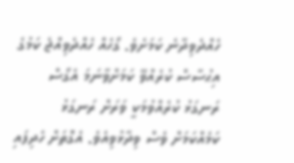ހެއްދެވިދާނެ ކަމަށެވެ. ގޯހެއް ހެއްދެވިއްޖެ ކަމުގެ އިޙުސާސް ކުރެއްވޭ ކަމަށްވާނަމަ އެގޯސް ރަނގަޅު ކުރެއްވުމަކީ ވަރަށް ރަނގަޅު ކަމެއްކަމަށް ވެސް ވިދާޅުވިއެވެ. އެގޮތަށް ހެދިފައި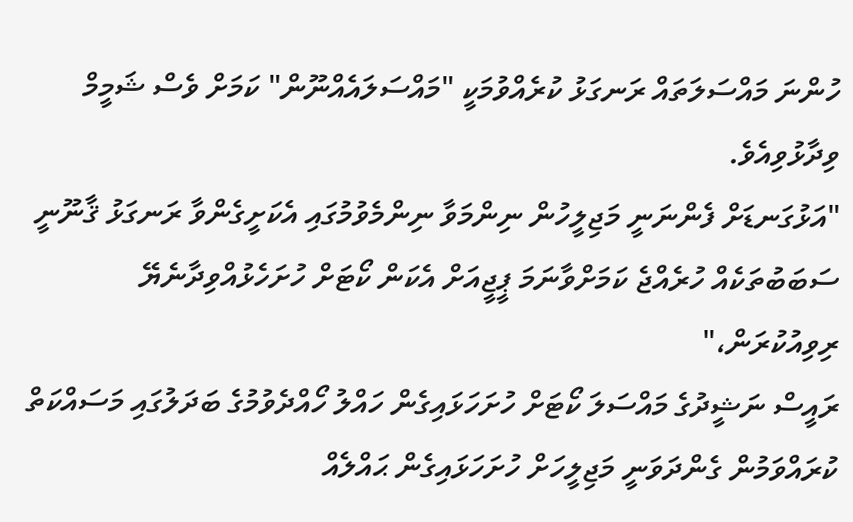ހުންނަ މައްސަލަތައް ރަނގަޅު ކުރެއްވުމަކީ "މައްސަލައެއްނޫން" ކަމަށް ވެސް ޝަމީމް ވިދާޅުވިއެވެ.
"އަޅުގަނޑަށް ފެންނަނީ މަޖިލީހުން ނިންމަވާ ނިންމެވުމުގައި އެކަށީގެންވާ ރަނގަޅު ޤާނޫނީ ސަބަބުތަކެއް ހުރެއްޖެ ކަމަށްވާނަމަ ޕީޖީއަށް އެކަން ކޯޓަށް ހުށަހެޅުއްވިދާނެޔޭ ރިވިއުކުރަން،"
ރައީސް ނަޝީދުގެ މައްސަލަ ކޯޓަށް ހުށަހަޅައިގެން ހައްލު ހޯއްދެވުމުގެ ބަދަލުގައި މަސައްކަތް ކުރައްވަމުން ގެންދަވަނީ މަޖިލީހަށް ހުށަހަޅައިގެން ޙައްލެއް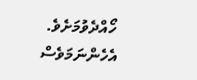ހޯއްދެވުމަށެވެ. އެހެންނަމަވެސް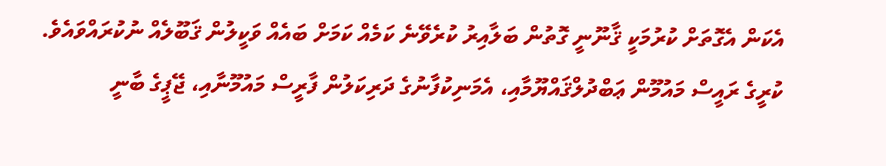އެކަން އެގޮތަށް ކުރުމަކީ ޤާނޫނީ ގޮތުން ބަލާއިރު ކުރެވޭނެ ކަމެއް ކަމަށް ބައެއް ވަކީލުން ޤަބޫލެއް ނުކުރައްވައެވެ.
ކުރީގެ ރައީސް މައުމޫން ޢަބްދުލްޤައްޔޫމާއި، އެމަނިކުފާނުގެ ދަރިކަލުން ފާރީސް މައުމޫނާއި، ޖޭޕީގެ ބާނީ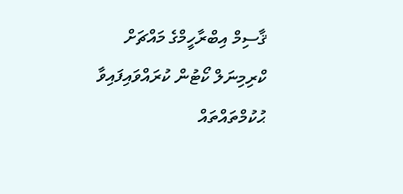ޤާސިމް އިބްރާހީމްގެ މައްޗަށް ކްރިމިނަލް ކޯޓުން ކުރައްވައިފައިވާ ޙުކުމްތައްތައް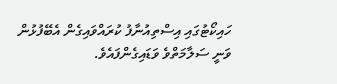ހައިކޯޓުގައި އިސްތިއުނާފު ކުރައްވައިގެން އެބޭފުޅުން ވަނީ ސަލާމަތްވެ ވަޑައިގެންފައެވެ.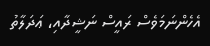އެހެންނަމަވެސް ރައީސް ނަޝީދާއި، ޢަދަލާތު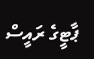ޕާޓީގެ ރައީސް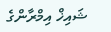ޝައިޚް އިމްރާންގެ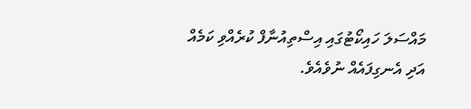މައްސަލަ ހައިކޯޓުގައި އިސްތިއުނާފް ކުރެއްވި ކަމެއް އަދި އެނގިފައެއް ނުވެއެވެ.